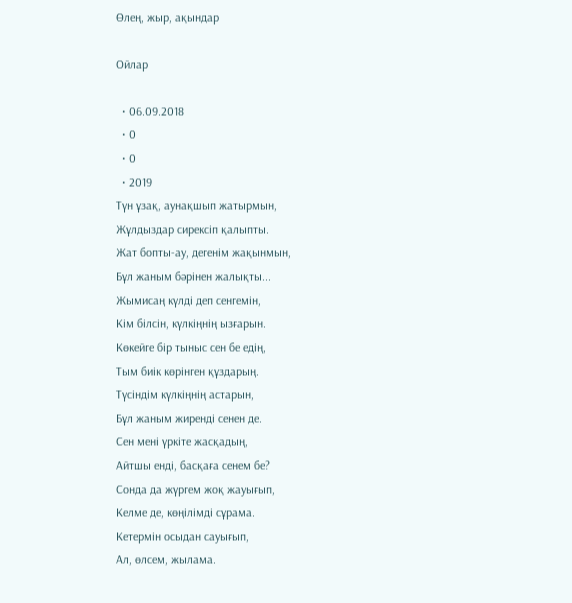Өлең, жыр, ақындар

Ойлар

  • 06.09.2018
  • 0
  • 0
  • 2019
Түн ұзақ, аунақшып жатырмын,
Жұлдыздар сирексіп қалыпты.
Жат бопты-ау, дегенім жақынмын,
Бұл жаным бәрінен жалықты...
Жымисаң күлді деп сенгемін,
Кім білсін, күлкіңнің ызғарын.
Көкейге бір тыныс сен бе едің,
Тым биік көрінген құздарың.
Түсіндім күлкіңнің астарын,
Бұл жаным жиренді сенен де.
Сен мені үркіте жасқадың,
Айтшы енді, басқаға сенем бе?
Сонда да жүргем жоқ жауығып,
Келме де, көңілімді сұрама.
Кетермін осыдан сауығып,
Ал, өлсем, жылама.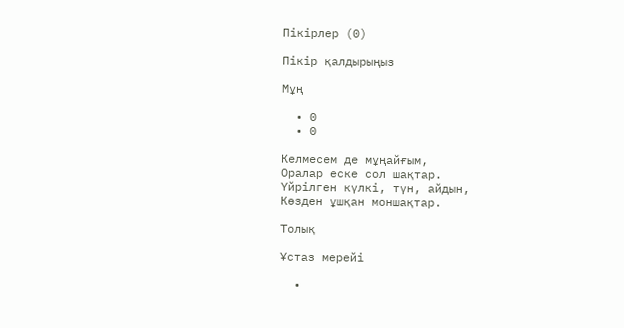Пікірлер (0)

Пікір қалдырыңыз

Мұң

  • 0
  • 0

Келмесем де мұңайғым,
Оралар еске сол шақтар.
Үйрілген күлкі, түн, айдын,
Көзден ұшқан моншақтар.

Толық

Ұстаз мерейі

  •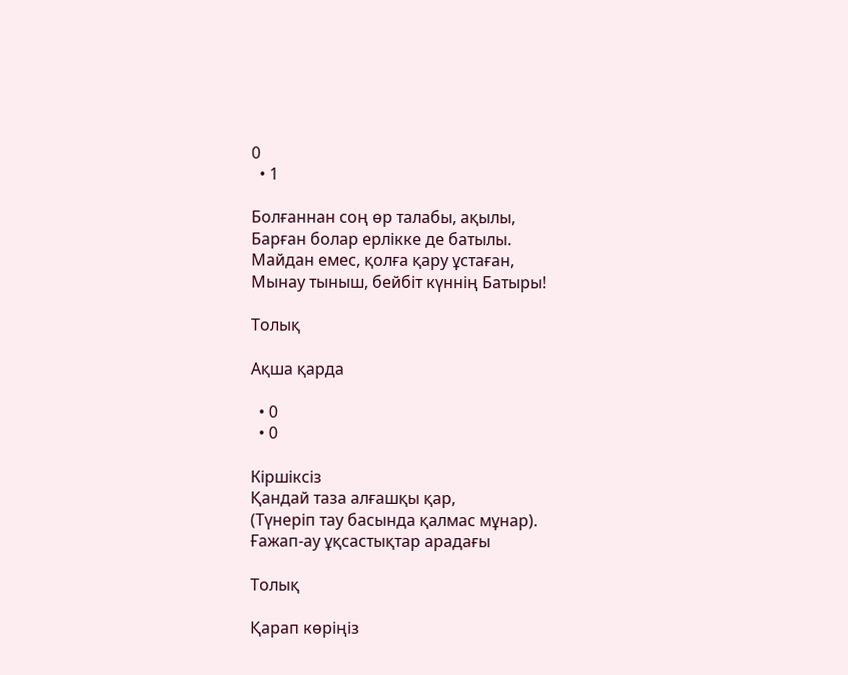0
  • 1

Болғаннан соң өр талабы, ақылы,
Барған болар ерлікке де батылы.
Майдан емес, қолға қару ұстаған,
Мынау тыныш, бейбіт күннің Батыры!

Толық

Ақша қарда

  • 0
  • 0

Кіршіксіз
Қандай таза алғашқы қар,
(Түнеріп тау басында қалмас мұнар).
Ғажап-ау ұқсастықтар арадағы

Толық

Қарап көріңіз